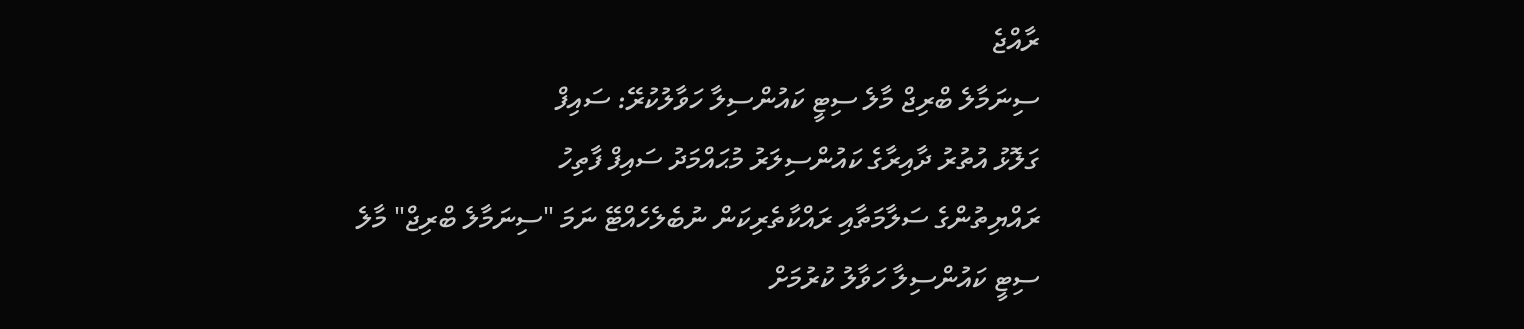ރާއްޖެ
ސިނަމާލެ ބްރިޖް މާލެ ސިޓީ ކައުންސިލާ ހަވާލުކުރޭ: ސައިފް
ގަލޮޅު އުތުރު ދާއިރާގެ ކައުންސިލަރު މުޙައްމަދު ސައިފް ފާތިހު
ރައްޔިތުންގެ ސަލާމަތާއި ރައްކާތެރިކަން ނުބެލެހެއްޓޭ ނަމަ "ސިނަމާލެ ބްރިޖް" މާލެ ސިޓީ ކައުންސިލާ ހަވާލު ކުރުމަށް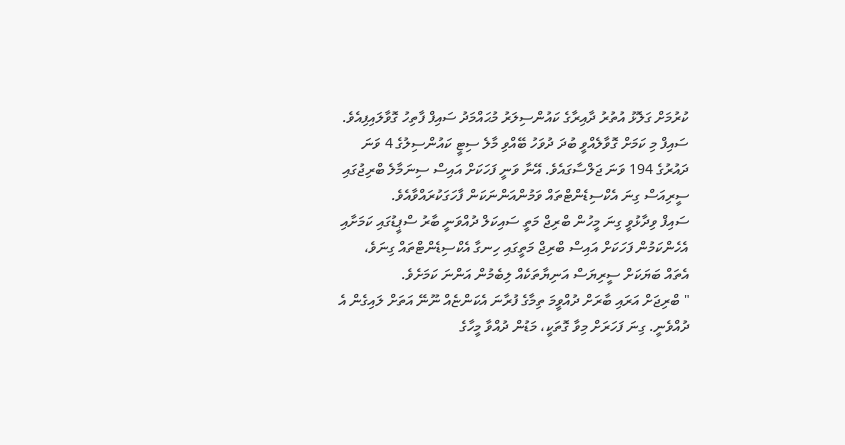ކުރުމަށް ގަލޮޅު އުތުރު ދާއިރާގެ ކައުންސިލަރު މުޙައްމަދު ސައިފް ފާތިހު ގޮވާލައިފިއެވެ.
ސައިފް މި ކަމަށް ގޮވާލެއްވީ ބުދަ ދުވަހު ބޭއްވި މާލެ ސިޓީ ކައުންސިލުގެ 4 ވަނަ ދައުރުގެ 194 ވަނަ ޖަލްސާގައެވެ. އޭނާ ވަނީ ފަހަކަށް އައިސް ސިނަމާލެ ބްރިޖުގައި ސީރިއަސް ގިނަ އެކްސިޑެންޓްތައް ވަމުންއަންނަކަން ފާހަގަކުރައްވާއެވެ.
ސައިފް ވިދާޅުވީ ގިނަ މީހުން ބްރިޖް މަތީ ސައިކަލް ދުއްވަނީ ބާރު ސްޕީޑުގައި ކަމަށާއި އެހެންކަމުން ފަހަކަށް އައިސް ބްރިޖް މަތީގައި ހިނގާ އެކްސިޑެންޓްތައް ގިނަވެ، އެތައް ބަޔަކަށް ސީރިޔަސް އަނިޔާތަކެއް ލިބެމުން އަންނަ ކަމަށެވެ.
" ބްރިޖަށް އަރައި ބާރަށް ދުއްވީމަ ތިމާގެ ފުރާނަ އެކަންޏެއް ނޫނޭ އަތަށް ލައިގެން އެ ދުއްވެނީ. ގިނަ ފަހަރަށް މިވާ ގޮތަކީ، މަޑުން ދުއްވާ މީހާގެ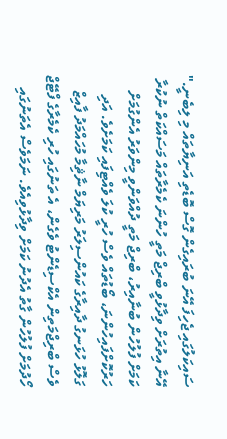ސައިކަލުގައި ޖެހިފަ އޭނަ ބުރައިގެން ގޮސް ބޮޑެތި އަނިޔާތައް މި ލިބެނީ."
އޭނާ އިތުރަށް ވިދާޅުވީ ބްރިޖް މަތީ ހުންނަ ކެމެރާތައް މަސައްކަތް ނުކުރާ ކަމަށް ފުލުހުން ބުނާއިރު، ބްރިޖް މަތީ ދުއްވަންވީ މިންވަރު އެންގުމަށް ހަރުކޮށްފައިހުންނަ، ބޯޑުތައް ވެސް ހުރީ ކުލަ ވެއްޓިފައި ކަމަށެވެ. އަދި ގަލޮޅު ހުޅަނގު ދާއިރާގެ ކައުންސިލަރު މަރިޔަމް ނާޘިމާ މުހައްމަދު ފާއިޒް ވެސް ބްރިޖްމަތިން އެކްސިޑެންޓު ވެގެން، އެ ތަނުގައި ހުރި ކެމެރާގެ ފްޓޭޖް ހޯދުމަށް ފުލުހުން ގާތު އެދުނު ކަމަށް ވިދާޅުވިއެވެ. ނަމަވެސް އެތަނުގައި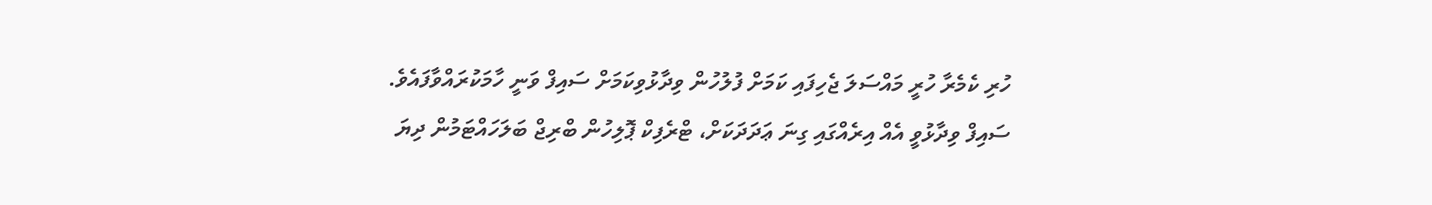ހުރި ކެމެރާ ހުރީ މައްސަލަ ޖެހިފައި ކަމަށް ފުލުހުން ވިދާޅުވިކަމަށް ސައިފް ވަނީ ހާމަކުރައްވާފައެވެ.
ސައިފް ވިދާޅުވީ އެއް އިރެއްގައި ގިނަ ޢަދަދަކަށް، ޓްރެފިކް ޕޮލިހުން ބްރިޖް ބަލަހައްޓަމުން ދިޔަ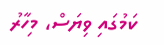ކަމުގައި ވިޔަސް، މިހާރު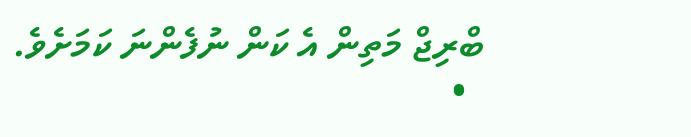ބްރިޖް މަތިން އެ ކަން ނުފެންނަ ކަމަށެވެ.
  •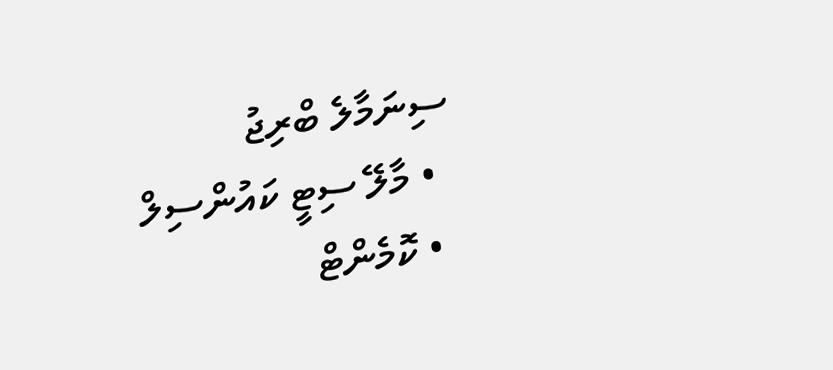ސިނަމާލެ ބްރިޖު
  • މާލޭ ސިޓީ ކައުންސިލް
  • ކޮމެންޓް